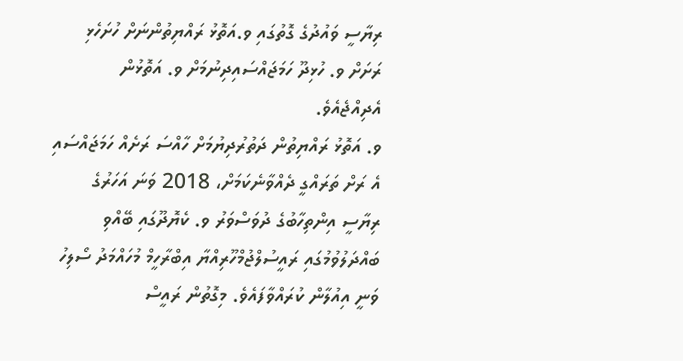ރިޔާސީ ވައުދުގެ ގޮތުގައި ވ.އަތޮޅު ރައްޔިތުންނަށް ހުށަހެޅި ރަށަށް ވ. ހުޅިދޫ ހަމަޖައްސައިދިނުމަށް ވ. އަތޮޅުން އެދިއްޖެއެވެ.
ވ. އަތޮޅު ރައްޔިތުން ދަތުރުދިޔުމަށް ހާއްސަ ރަށެއް ހަމަޖައްސައި އެ ރަށް ތަރައްގީ ދެއްވާނެކަމަށް، 2018 ވަނަ އަހަރުގެ ރިޔާސީ އިންތިހާބުގެ ދުވަސްވަރު ވ. ކެޔޮދޫގައި ބޭއްވި ބައްދަލުވުމުގައި ރައީސުލްޖުމްހޫރިއްޔާ އިބްރާހީމް މުހައްމަދު ސޯލިހު ވަނީ އިއުލާން ކުރައްވާފައެވެ. މިގޮތުން ރައީސް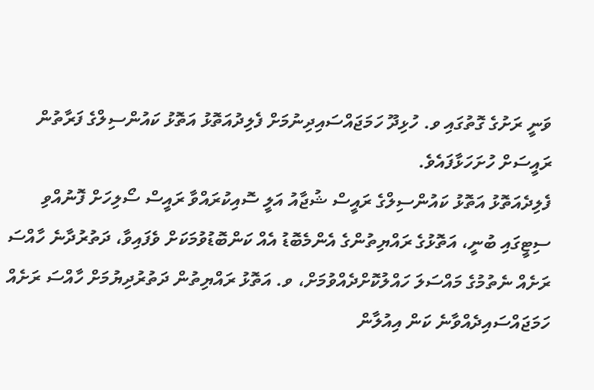ވަނީ ރަށުގެ ގޮތުގައި ވ. ހުޅިދޫ ހަމަޖައްސައިދިނުމަށް ފެލިދުއަތޮޅު އަތޮޅު ކައުންސިލްގެ ފަރާތުން ރައީސަށް ހުށަހަޅާފައެވެ.
ފެލިދެއަތޮޅު އަތޮޅު ކައުންސިލްގެ ރައީސް ޝުޖާއު އަލީ ސޮއިކުރައްވާ ރައީސް ސޯލިހަށް ފޮނުއްވި ސިޓީގައި ބުނީ، އަތޮޅުގެ ރައްޔިތުންގެ އެންމެބޮޑު އެއް ކަންބޮޑުވުމަކަށް ވެފައިވާ، ދަތުރުދާނެ ހާއްސަ ރަށެއް ނެތުމުގެ މައްސަލަ ހައްލުކޮށްދެއްވުމަށް، ވ. އަތޮޅު ރައްޔިތުން ދަތުރުދިޔުމަށް ހާއްސަ ރަށެއް ހަމަޖައްސައިދެއްވާނެ ކަން އިއުލާން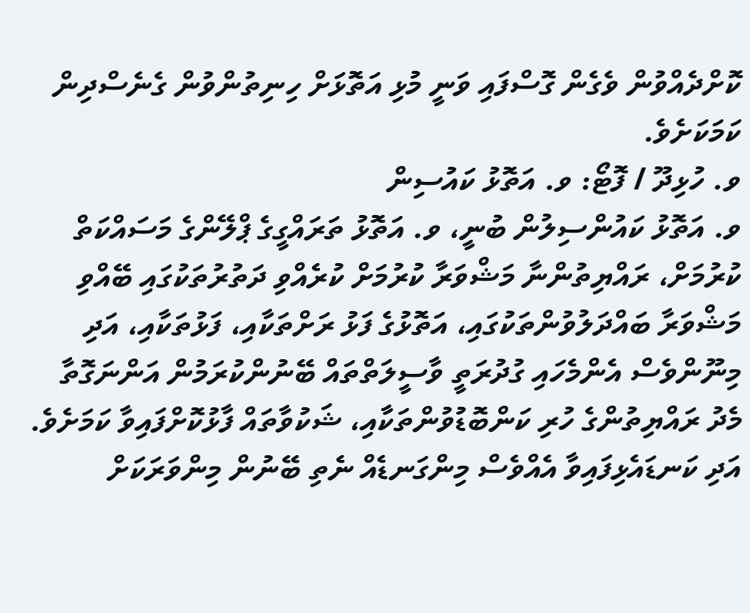ކޮށްދެއްވުން ވެގެން ގޮސްފައި ވަނީ މުޅި އަތޮޅަށް ހިނިތުންވުން ގެނެސްދިން ކަމަކަށެވެ.
ވ. ހުޅިދޫ / ފޮޓޯ: ވ. އަތޮޅު ކައުސިން
ވ. އަތޮޅު ކައުންސިލުން ބުނީ، ވ. އަތޮޅު ތަރައްގީގެ ޕްލޭންގެ މަސައްކަތް ކުރުމަށް، ރައްޔިތުންނާ މަޝްވަރާ ކުރުމަށް ކުރެއްވި ދަތުރުތަކުގައި ބޭއްވި މަޝްވަރާ ބައްދަލުވުންތަކުގައި، އަތޮޅުގެ ފަޅު ރަށްތަކާއި، ފަޅުތަކާއި، އަދި މިނޫންވެސް އެންމެހައި ގުދުރަތީ ވާސީލަތްތައް ބޭނުންކުރަމުން އަންނަގޮތާ މެދު ރައްޔިތުންގެ ހުރި ކަންބޮޑުވުންތަކާއި، ޝަކުވާތައް ފާޅުކޮށްފައިވާ ކަމަށެވެ.
އަދި ކަނޑައެޅިފައިވާ އެއްވެސް މިންގަނޑެއް ނެތި ބޭނުން މިންވަރަކަށް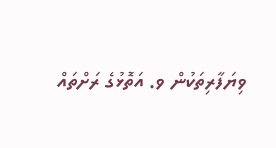ވިޔަފާރިތަކުން ވ. އަތޮޅުގެ ރަށްތައް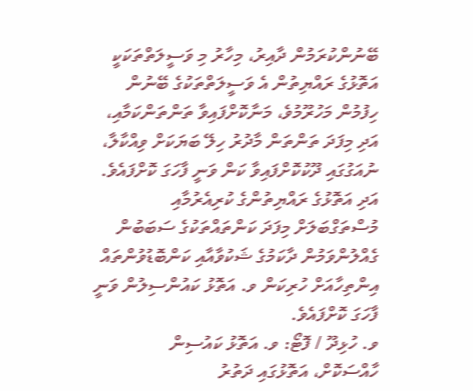ބޭނުންކުރަމުން ދާއިރު، މިހާރު މި ވަސީލަތްތަކަކީ އަތޮޅުގެ ރައްޔިތުން އެ ވަސީލަތްތަކުގެ ބޭނުން ހިފުމުން މަހުރޫމުވެ، މަނާކޮށްފައިވާ ތަންތަންކަމާއި، އަދި މިފަދަ ތަންތަން މާދުރު ހިލޭ ބަޔަކަށް ވިއްކާލާ، ނުއަގުގައި ދޫކުކޮށްފައިވާ ކަން ވަނީ ފާހަގަ ކޮށްފައެވެ. އަދި އަތޮޅުގެ ރައްޔިތުންގެ ކުރިއެރުމާއި މުސްތަގްބަލަށް މިފަދަ ކަންތައްތަކުގެ ސަބަބުން ގެއްލުންވަމުން ދާކަމުގެ ޝަކުވާއާއި ކަންބޮޑުވުންތައް އިންތިހާއަށް ހުރިކަން ވ. އަތޮޅު ކައުންސިލުން ވަނީ ފާހަގަ ކޮށްފައެވެ.
ވ. ހުޅިދޫ / ފޮޓޯ: ވ. އަތޮޅު ކައުސިން
ހާއްސަކޮށް، އަތޮޅުގައި ދަތުރު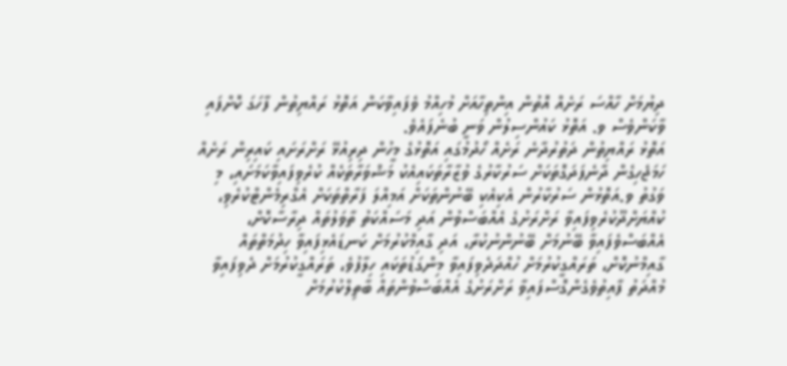ދިޔުމަށް ހާއްސަ ރަށެއް އޮތުން އިންތިހާއަށް މުހިއްމު ވެފައިވާކަން އަތޮޅު ރައްޔިތުން ފާހަގަ ކޮށްފައި ވާކަންވެސް ވ. އަތޮޅު ކައުންސިލުން ވަނީ ބުނެފައެވެ.
އަތޮޅު ރައްޔިތުން ދަތުރުދާނެ ރަށެއް ހޯދުމުގައި އަތޮޅުގެ މީހުން ދިރިއުޅޭ ރަށްރަށައި ކައިރިން ރަށެއް ހަމަޖެހިގެން ދާނެފަދަގޮތަކަށް ސަރުކާރުގެ ވުޒާރާތަކައިއެކު މަޝްވަރާތަކެއް ކުރެވިފައިވާކަމަށައި، މި ވަގުތު ވ.އަތޮޅުން ސަރުކާރުން އެކިއެކި ބޭނުންތަކަށް އަމިއްލަ ފަރާތްތަކަށް އެގްރިމެންޓްކުރެވި، ކުއްޔަށްދޫކުރެވިފައިވާ ރަށްރަށުގެ އެއްބަސްވުން އަދި މަސައްކަތު ތާވަލުތައް ދިރާސާކޮށް، އެއްބަސްވެފައިވާ ބޭނުމަށް ބޭނުންނުކުރާ، އަދި ގާއިމްކުރުމަށް ކަނޑައެޅިފައިވާ ހިދުމަތްތައް ގާއިމްނުކޮށް، ތަރައްގީކުރުމަށް ހުއްދަދެވިފައިވާ މިންގަޑުތަކައި ހިލާފުވެ، ތަރައްގީކުރުމަށް ދެވިފައިވާ މުއްދަތު ފާއިތުވެގެންގޮސްފައިވާ ރަށްރަށުގެ އެއްބަސްވުންތައް ބާތިލްކުރުމަށް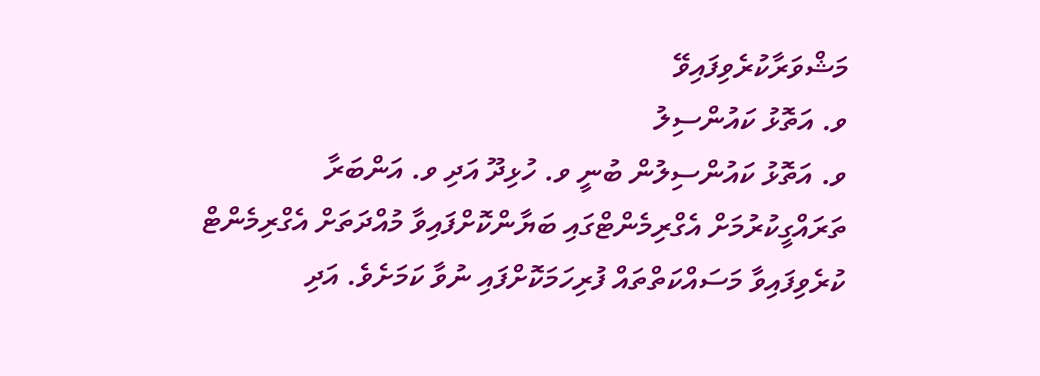މަޝްވަރާކުރެވިފައިވޭ
ވ. އަތޮޅު ކައުންސިލު
ވ. އަތޮޅު ކައުންސިލުން ބުނީ ވ. ހުޅިދޫ އަދި ވ. އަންބަރާ ތަރައްގީކުރުމަށް އެގްރިމެންޓްގައި ބަޔާންކޮށްފައިވާ މުއްދަތަށް އެގްރިމެންޓް ކުރެވިފައިވާ މަސައްކަތްތައް ފުރިހަމަކޮށްފައި ނުވާ ކަމަށެވެ. އަދި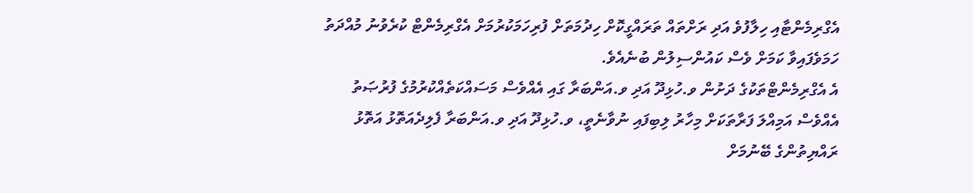އެގްރިމެންޓާއި ހިލާފުވެ އަދި ރަށްތައް ތަރައްގީކޮށް ހިދުމަތަށް ފުރިހަމަކުރުމަށް އެގްރިމެންޓް ކުރެވުނު މުއްދަތު ހަމަވެފައިވާ ކަމަށް ވެސް ކައުންސިލުން ބުނެއެވެ.
އެ އެގްރިމެންޓްތަކުގެ ދަށުން ވ.ހުޅިދޫ އަދި ވ.އަންބަރާ ގައި އެއްވެސް މަސައްކަތެއްކުރުމުގެ ފުރުޞަތު އެއްވެސް އަމިއްލަ ފަރާތަކަށް މިހާރު ލިބިފައި ނުވާނެތީ، ވ.ހުޅިދޫ އަދި ވ.އަންބަރާ ފެލިދެއަތޮޅު އަތޮޅު ރައްޔިތުންގެ ބޭނުމަށް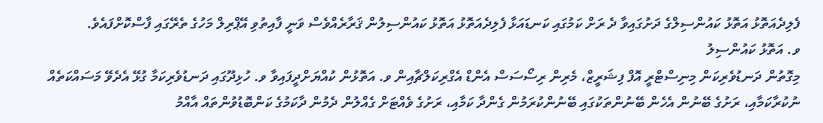ފެލިދެއަތޮޅު އަތޮޅު ކައުންސިލްގެ ދަށުގައިވާ ދެ ރަށް ކަމުގައި ކަނޑައަޅާ ފެލިދެއަތޮޅު އަތޮޅު ކައުންސިލުން ޤަރާރެއްވެސް ވަނީ ފާއިތުވި އޭޕްރިލް މަހުގެ ތެރޭގައި ފާސްކޮށްފައެވެ.
ވ. އަތޮޅު ކައުންސިލު
މިގޮތުން ދަނޑުވެރިކަން މިނިސްޓްރީ އޮފް ފިޝަރީޒް، މެރިން ރިސޯސަސް އެންޑް އެގްރިކަލްޗާއިން ވ. އަތޮޅުން ކުއްޔަށްދީފައިވާ ވ. ހުޅިދޫގައި ދަނޑުވެރިކަމާ ގުޅޭ އެދެވޭ މަސައްކަތެއް ނުކުރާކަމާއި، ރަށުގެ ބޭނުން އެހެން ބޭނުންތަކުގައި ބޭނުންކުރަމުން ގެންދާ ކަމާއި، ރަށުގެ ވެއްޓަށް ގެއްލުން ދެމުން ދާކަމުގެ ކަންބޮޑުވުންތައް އާއްމު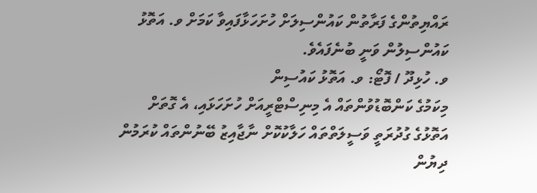ރައްޔިތުންގެ ފަރާތުން ކައުންސިލަށް ހުށަހަޅާފައިވާ ކަމަށް ވ. އަތޮޅު ކައުންސިލުން ވަނީ ބުނެފައެވެ.
ވ. ހުޅިދޫ / ފޮޓޯ: ވ. އަތޮޅު ކައުސިން
މިކަމުގެ ކަންބޮޑުވުންތައް އެ މިނިސްޓްރީއަށް ހުށަހަޅައި، އެ ގޮތަށް އަތޮޅުގެ ގުދުރަތީ ވަސީލަތްތައް ހަލާކުކޮށް ނާޖާއިޒު ބޭނުންތައް ކުރަމުން ދިޔުން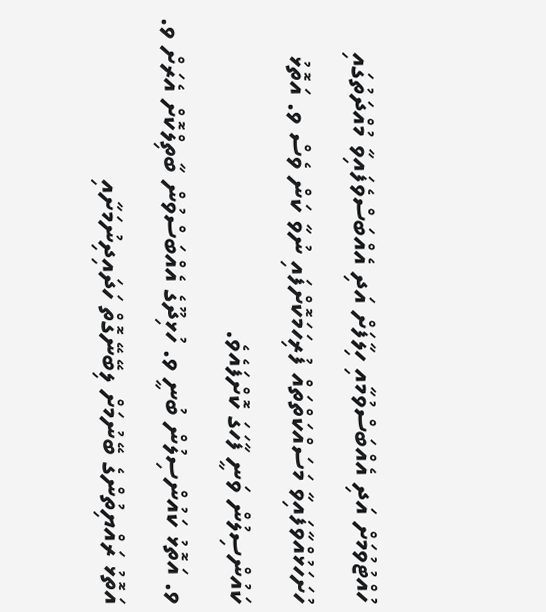ހުއްޓުވުމަށް އަދި އެއްބަސްވުމާއި ހިލާފަށް އަދި އެއްބަސްވެފައިވާ މުއްދަތުގައި ހުށަހަޅުއްވާފައިވާ މަސައްކަތްތައް ފުރިހަމަކޮށްފައި ނުވާ ކަން ވެސް ވ. އަތޮޅު ކައުންސިލުން ވަނީ ފާހަގަ ކޮށްފައެވެ.
ވ. އަތޮޅު ކައުންސިލުން ބުނީ ވ. ހުޅިދޫގެ އެއްބަސްވުން ބާތިލްކޮށް އެރަށް ވ. އަތޮޅު ރައްޔިތުންގެ ބޭނުމަށް ލިބޭނޭގޮތް ހަދައިދިނުމަށާއި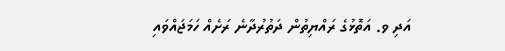އަދި ވ. އަތޮޅުގެ ރައްޔިތުން ދަތުރުދާނެ ރަށެއް ހަމަޖައްވައި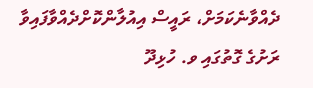ދެއްވާނެކަމަށް، ރައީސް އިއުލާންކޮށްދެއްވާފައިވާ ރަށުގެ ގޮތުގައި ވ. ހުޅިދޫ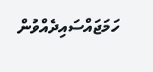ހަމަޖައްސައިދެއްވުން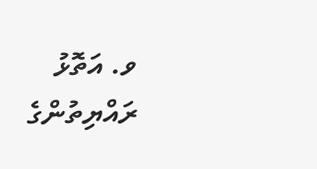ވ. އަތޮޅު ރައްޔިތުންގެ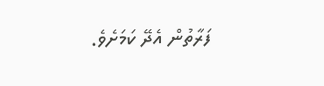ފަރާތުން އެދޭ ކަމަށެވެ.